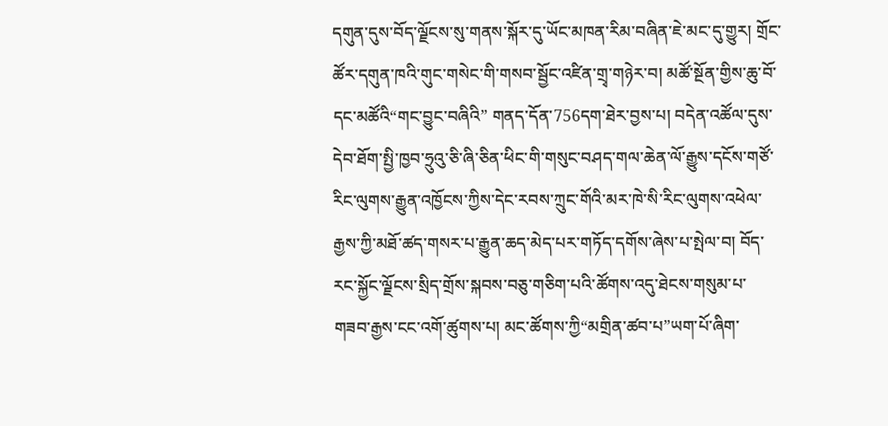དགུན་དུས་བོད་ལྗོངས་སུ་གནས་སྐོར་དུ་ཡོང་མཁན་རིམ་བཞིན་ཇེ་མང་དུ་གྱུར། གྲོང་ཚོར་དགུན་ཁའི་གུང་གསེང་གི་གསབ་སྦྱོང་འཛིན་གྲྭ་གཉེར་བ། མཚོ་སྔོན་གྱིས་ཆུ་བོ་དང་མཚོའི“གང་བྱུང་བཞིའི” གནད་དོན་756དག་ཐེར་བྱས་པ། བདེན་འཚོལ་དུས་དེབ་ཐོག་སྤྱི་ཁྱབ་ཧྲུའུ་ཅི་ཞི་ཅིན་ཕིང་གི་གསུང་བཤད་གལ་ཆེན་ལོ་རྒྱུས་དངོས་གཙོ་རིང་ལུགས་རྒྱུན་འཁྱོངས་ཀྱིས་དེང་རབས་ཀྲུང་གོའི་མར་ཁེ་སི་རིང་ལུགས་འཕེལ་རྒྱས་ཀྱི་མཐོ་ཚད་གསར་པ་རྒྱུན་ཆད་མེད་པར་གཏོད་དགོས་ཞེས་པ་སྤེལ་བ། བོད་རང་སྐྱོང་ལྗོངས་སྲིད་གྲོས་སྐབས་བཅུ་གཅིག་པའི་ཚོགས་འདུ་ཐེངས་གསུམ་པ་གཟབ་རྒྱས་ངང་འགོ་ཚུགས་པ། མང་ཚོགས་ཀྱི“མགྲིན་ཚབ་པ”ཡག་པོ་ཞིག་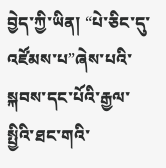བྱེད་ཀྱི་ཡིན། “པེ་ཅིང་དུ་འཛོམས་པ”ཞེས་པའི་སྐབས་དང་པོའི་རྒྱལ་སྤྱིའི་ཐང་གའི་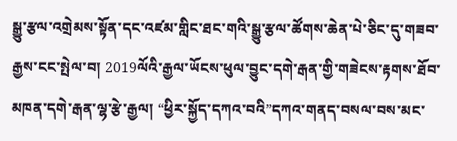སྒྱུ་རྩལ་འགྲེམས་སྟོན་དང་འཛམ་གླིང་ཐང་གའི་སྒྱུ་རྩལ་ཚོགས་ཆེན་པེ་ཅིང་དུ་གཟབ་རྒྱས་ངང་སྤེལ་བ། 2019ལོའི་རྒྱལ་ཡོངས་ཕུལ་བྱུང་དགེ་རྒན་གྱི་གཟེངས་རྟགས་ཐོབ་མཁན་དགེ་རྒན་ལྷ་རྩེ་རྒྱལ། “ཕྱིར་སྐྱོད་དཀའ་བའི”དཀའ་གནད་བསལ་བས་མང་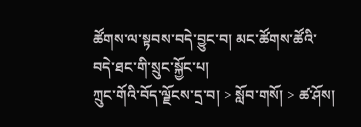ཚོགས་ལ་སྟབས་བདེ་བྱུང་བ། མང་ཚོགས་ཚོའི་བདེ་ཐང་གི་སྲུང་སྐྱོང་པ།
ཀྲུང་གོའི་བོད་ལྗོངས་དྲ་བ། > སློབ་གསོ། > ཚ་ཤོས།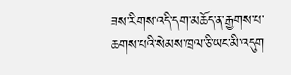ཟས་རིགས་འདི་དག་མཆོད་ན་རྒྱགས་པ་ཆགས་པའི་སེམས་ཁྲལ་ཅི་ཡང་མི་འདུག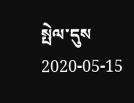སྤེལ་དུས 2020-05-15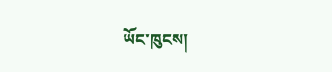ཡོང་ཁུངས།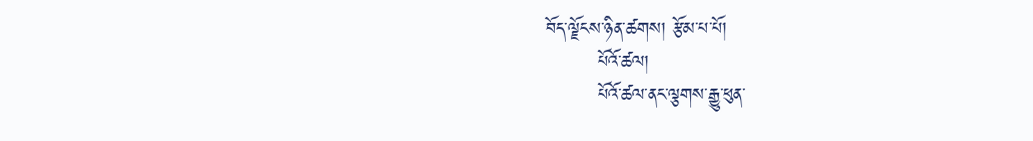བོད་ལྗོངས་ཉིན་ཚགས། རྩོམ་པ་པོ།
        པོའོ་ཚལ།
        པོའོ་ཚལ་ནང་ལྕགས་རྒྱུ་ཕུན་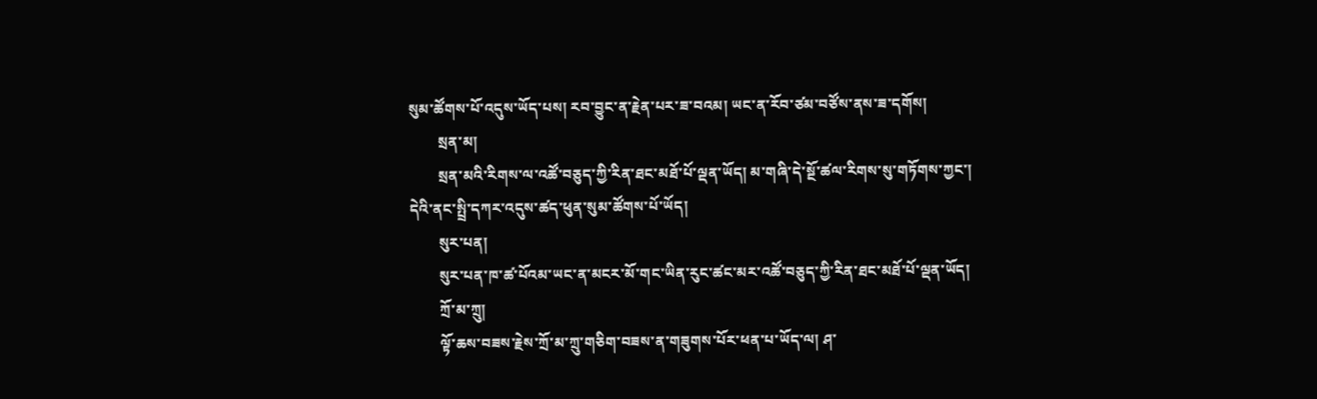སུམ་ཚོགས་པོ་འདུས་ཡོད་པས། རབ་བྱུང་ན་རྗེན་པར་ཟ་བའམ། ཡང་ན་རོབ་ཙམ་བཙོས་ནས་ཟ་དགོས།
        སྲན་མ།
        སྲན་མའི་རིགས་ལ་འཚོ་བཅུད་ཀྱི་རིན་ཐང་མཐོ་པོ་ལྡན་ཡོད། མ་གཞི་དེ་སྔོ་ཚལ་རིགས་སུ་གཏོགས་ཀྱང་། དེའི་ནང་སྤྲི་དཀར་འདུས་ཚད་ཕུན་སུམ་ཚོགས་པོ་ཡོད།
        སུར་པན།
        སུར་པན་ཁ་ཚ་པོའམ་ཡང་ན་མངར་མོ་གང་ཡིན་རུང་ཚང་མར་འཚོ་བཅུད་ཀྱི་རིན་ཐང་མཐོ་པོ་ལྡན་ཡོད།
        ཀྲོ་མ་ཀྲུ།
        ལྟོ་ཆས་བཟས་རྗེས་ཀྲོ་མ་ཀྲུ་གཅིག་བཟས་ན་གཟུགས་པོར་ཕན་པ་ཡོད་ལ། ཤ་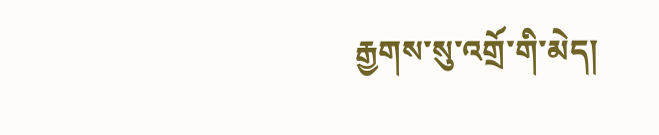རྒྱགས་སུ་འགྲོ་གི་མེད།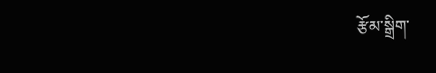རྩོམ་སྒྲིག་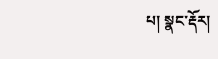པ། སྣང་རྡོར།